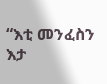“እቲ መንፈስን እታ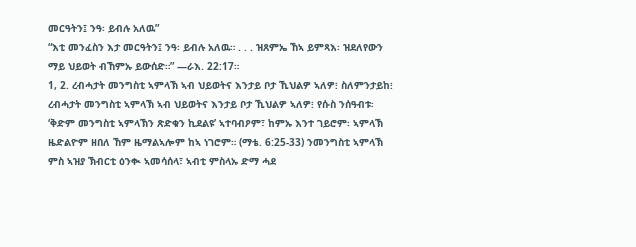መርዓትን፤ ንዓ፡ ይብሉ አለዉ”
“እቲ መንፈስን እታ መርዓትን፤ ንዓ፡ ይብሉ አለዉ። . . . ዝጸምኤ ኸኣ ይምጻእ፡ ዝደለየውን ማይ ህይወት ብኸምኡ ይውሰድ።” —ራእ. 22:17።
1, 2. ረብሓታት መንግስቲ ኣምላኽ ኣብ ህይወትና እንታይ ቦታ ኺህልዎ ኣለዎ፧ ስለምንታይከ፧
ረብሓታት መንግስቲ ኣምላኽ ኣብ ህይወትና እንታይ ቦታ ኺህልዎ ኣለዎ፧ የሱስ ንሰዓብቱ፡ ‘ቅድም መንግስቲ ኣምላኽን ጽድቁን ኪደልዩ’ ኣተባብዖም፣ ከምኡ እንተ ገይሮም፡ ኣምላኽ ዜድልዮም ዘበለ ኸም ዜማልኣሎም ከኣ ነገሮም። (ማቴ. 6:25-33) ንመንግስቲ ኣምላኽ ምስ ኣዝያ ኽብርቲ ዕንቊ ኣመሳሰላ፣ ኣብቲ ምስላኡ ድማ ሓደ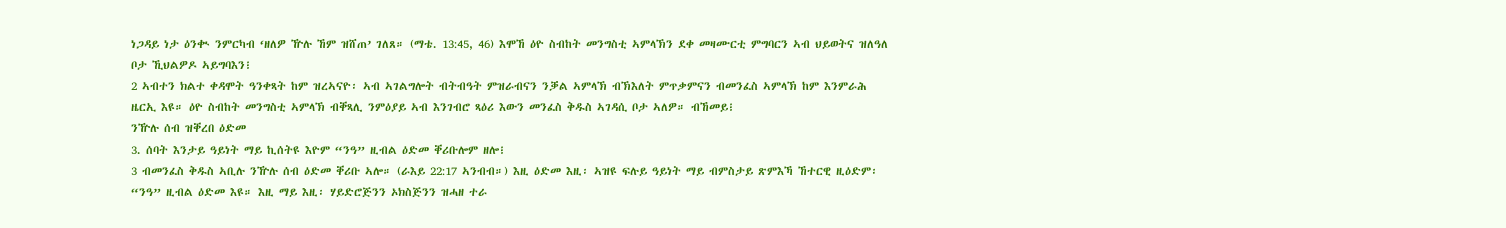ነጋዳይ ነታ ዕንቊ ንምርካብ ‘ዘለዎ ዅሉ ኸም ዝሸጠ’ ገለጸ። (ማቴ. 13:45, 46) እሞኸ ዕዮ ስብከት መንግስቲ ኣምላኽን ደቀ መዛሙርቲ ምግባርን ኣብ ህይወትና ዝለዓለ ቦታ ኺህልዎዶ ኣይግባእን፧
2 ኣብተን ክልተ ቀዳሞት ዓንቀጻት ከም ዝረኣናዮ፡ ኣብ ኣገልግሎት ብትብዓት ምዝራብናን ንቓል ኣምላኽ ብኽእለት ምጥቃምናን ብመንፈስ ኣምላኽ ከም እንምራሕ ዜርኢ እዩ። ዕዮ ስብከት መንግስቲ ኣምላኽ ብቐጻሊ ንምዕያይ ኣብ እንገብሮ ጻዕሪ እውን መንፈስ ቅዱስ ኣገዳሲ ቦታ ኣለዎ። ብኸመይ፧
ንዅሉ ሰብ ዝቐረበ ዕድመ
3. ሰባት እንታይ ዓይነት ማይ ኪሰትዩ እዮም “ንዓ” ዚብል ዕድመ ቐሪቡሎም ዘሎ፧
3 ብመንፈስ ቅዱስ ኣቢሉ ንዅሉ ሰብ ዕድመ ቐሪቡ ኣሎ። (ራእይ 22:17 ኣንብብ።) እዚ ዕድመ እዚ፡ ኣዝዩ ፍሉይ ዓይነት ማይ ብምስታይ ጽምእኻ ኸተርዊ ዚዕድም፡ “ንዓ” ዚብል ዕድመ እዩ። እዚ ማይ እዚ፡ ሃይድሮጅንን ኦክስጅንን ዝሓዘ ተራ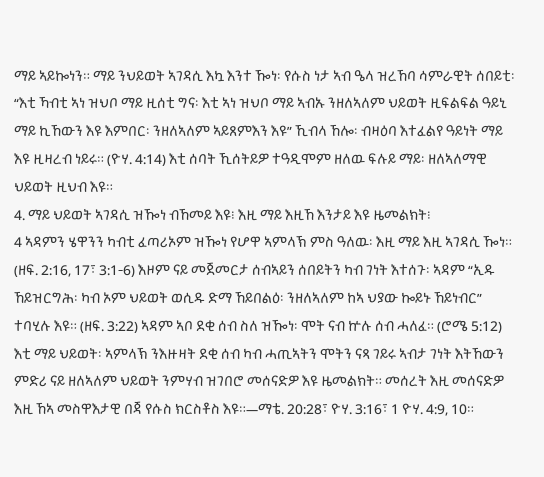ማይ ኣይኰነን። ማይ ንህይወት ኣገዳሲ እኳ እንተ ዀነ፡ የሱስ ነታ ኣብ ዔላ ዝረኸባ ሳምራዊት ሰበይቲ፡ “እቲ ኻብቲ ኣነ ዝህቦ ማይ ዚሰቲ ግና፡ እቲ ኣነ ዝህቦ ማይ ኣብኡ ንዘለኣለም ህይወት ዚፍልፍል ዓይኒ ማይ ኪኸውን እዩ እምበር፡ ንዘለኣለም ኣይጸምእን እዩ” ኺብላ ኸሎ፡ ብዛዕባ እተፈልየ ዓይነት ማይ እዩ ዚዛረብ ነይሩ። (ዮሃ. 4:14) እቲ ሰባት ኺሰትይዎ ተዓዲሞም ዘለዉ ፍሉይ ማይ፡ ዘለኣለማዊ ህይወት ዚህብ እዩ።
4. ማይ ህይወት ኣገዳሲ ዝዀነ ብኸመይ እዩ፧ እዚ ማይ እዚኸ እንታይ እዩ ዜመልክት፧
4 ኣዳምን ሄዋንን ካብቲ ፈጣሪኦም ዝዀነ የሆዋ ኣምላኽ ምስ ዓለዉ፡ እዚ ማይ እዚ ኣገዳሲ ዀነ። (ዘፍ. 2:16, 17፣ 3:1-6) እዞም ናይ መጀመርታ ሰብኣይን ሰበይትን ካብ ገነት እተሰጉ፡ ኣዳም “ኢዱ ኸይዝርግሕ፡ ካብ ኦም ህይወት ወሲዱ ድማ ኸይበልዕ፡ ንዘለኣለም ከኣ ህያው ኰይኑ ኸይነብር” ተባሂሉ እዩ። (ዘፍ. 3:22) ኣዳም ኣቦ ደቂ ሰብ ስለ ዝዀነ፡ ሞት ናብ ኵሉ ሰብ ሓለፈ። (ሮሜ 5:12) እቲ ማይ ህይወት፡ ኣምላኽ ንእዙዛት ደቂ ሰብ ካብ ሓጢኣትን ሞትን ናጻ ገይሩ ኣብታ ገነት እትኸውን ምድሪ ናይ ዘለኣለም ህይወት ንምሃብ ዝገበሮ መሰናድዎ እዩ ዜመልክት። መሰረት እዚ መሰናድዎ እዚ ኸኣ መስዋእታዊ በጃ የሱስ ክርስቶስ እዩ።—ማቴ. 20:28፣ ዮሃ. 3:16፣ 1 ዮሃ. 4:9, 10።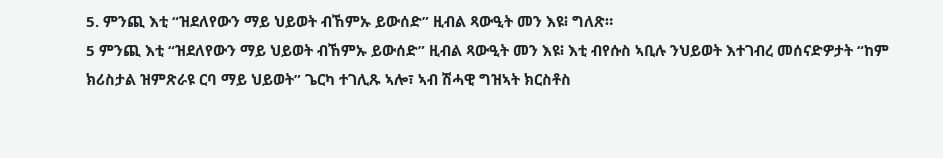5. ምንጪ እቲ “ዝደለየውን ማይ ህይወት ብኸምኡ ይውሰድ” ዚብል ጻውዒት መን እዩ፧ ግለጽ።
5 ምንጪ እቲ “ዝደለየውን ማይ ህይወት ብኸምኡ ይውሰድ” ዚብል ጻውዒት መን እዩ፧ እቲ ብየሱስ ኣቢሉ ንህይወት እተገብረ መሰናድዎታት “ከም ክሪስታል ዝምጽራዩ ርባ ማይ ህይወት” ጌርካ ተገሊጹ ኣሎ፣ ኣብ ሽሓዊ ግዝኣት ክርስቶስ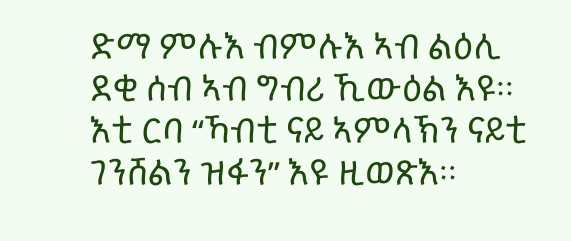ድማ ምሉእ ብምሉእ ኣብ ልዕሊ ደቂ ሰብ ኣብ ግብሪ ኺውዕል እዩ። እቲ ርባ “ኻብቲ ናይ ኣምላኽን ናይቲ ገንሸልን ዝፋን” እዩ ዚወጽእ።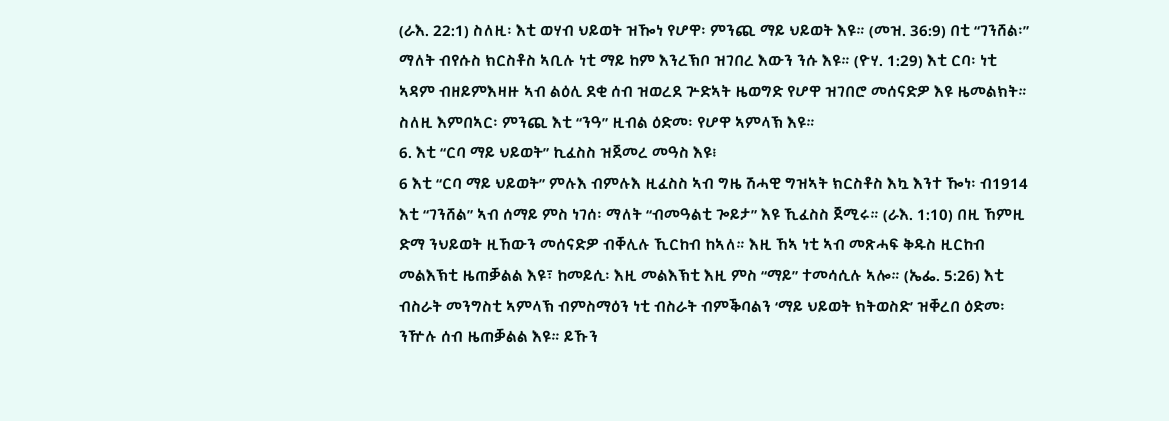(ራእ. 22:1) ስለዚ፡ እቲ ወሃብ ህይወት ዝዀነ የሆዋ፡ ምንጪ ማይ ህይወት እዩ። (መዝ. 36:9) በቲ “ገንሸል፡” ማለት ብየሱስ ክርስቶስ ኣቢሉ ነቲ ማይ ከም እንረኽቦ ዝገበረ እውን ንሱ እዩ። (ዮሃ. 1:29) እቲ ርባ፡ ነቲ ኣዳም ብዘይምእዛዙ ኣብ ልዕሊ ደቂ ሰብ ዝወረደ ጕድኣት ዜወግድ የሆዋ ዝገበሮ መሰናድዎ እዩ ዜመልክት። ስለዚ እምበኣር፡ ምንጪ እቲ “ንዓ” ዚብል ዕድመ፡ የሆዋ ኣምላኽ እዩ።
6. እቲ “ርባ ማይ ህይወት” ኪፈስስ ዝጀመረ መዓስ እዩ፧
6 እቲ “ርባ ማይ ህይወት” ምሉእ ብምሉእ ዚፈስስ ኣብ ግዜ ሽሓዊ ግዝኣት ክርስቶስ እኳ እንተ ዀነ፡ ብ1914 እቲ “ገንሸል” ኣብ ሰማይ ምስ ነገሰ፡ ማለት “ብመዓልቲ ጐይታ” እዩ ኺፈስስ ጀሚሩ። (ራእ. 1:10) በዚ ኸምዚ ድማ ንህይወት ዚኸውን መሰናድዎ ብቐሊሉ ኺርከብ ከኣለ። እዚ ኸኣ ነቲ ኣብ መጽሓፍ ቅዱስ ዚርከብ መልእኽቲ ዜጠቓልል እዩ፣ ከመይሲ፡ እዚ መልእኽቲ እዚ ምስ “ማይ” ተመሳሲሉ ኣሎ። (ኤፌ. 5:26) እቲ ብስራት መንግስቲ ኣምላኽ ብምስማዕን ነቲ ብስራት ብምቕባልን ‘ማይ ህይወት ክትወስድ’ ዝቐረበ ዕድመ፡ ንዅሉ ሰብ ዜጠቓልል እዩ። ይኹን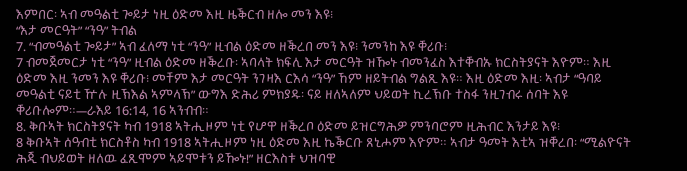እምበር፡ ኣብ መዓልቲ ጐይታ ነዚ ዕድመ እዚ ዜቕርብ ዘሎ መን እዩ፧
“እታ መርዓት” “ንዓ” ትብል
7. “ብመዓልቲ ጐይታ” ኣብ ፈለማ ነቲ “ንዓ” ዚብል ዕድመ ዘቕረበ መን እዩ፧ ንመንከ እዩ ቐሪቡ፧
7 ብመጀመርታ ነቲ “ንዓ” ዚብል ዕድመ ዘቕረቡ፡ ኣባላት ክፍሊ እታ መርዓት ዝዀኑ ብመንፈስ እተቐብኡ ክርስትያናት እዮም። እዚ ዕድመ እዚ ንመን እዩ ቐሪቡ፧ መቸም እታ መርዓት ንገዛእ ርእሳ “ንዓ” ኸም ዘይትብል ግልጺ እዩ። እዚ ዕድመ እዚ፡ ኣብታ “ዓባይ መዓልቲ ናይቲ ዅሉ ዚኽእል ኣምላኽ” ውግእ ድሕሪ ምክያዱ፡ ናይ ዘለኣለም ህይወት ኪረኽቡ ተስፋ ንዚገብሩ ሰባት እዩ ቐሪቡሎም።—ራእይ 16:14, 16 ኣንብብ።
8. ቅቡኣት ክርስትያናት ካብ 1918 ኣትሒዞም ነቲ የሆዋ ዘቕረቦ ዕድመ ይዝርግሕዎ ምንባሮም ዚሕብር እንታይ እዩ፧
8 ቅቡኣት ሰዓብቲ ክርስቶስ ካብ 1918 ኣትሒዞም ነዚ ዕድመ እዚ ኬቕርቡ ጸኒሖም እዮም። ኣብታ ዓመት እቲኣ ዝቐረበ፡ “ሚልዮናት ሕጂ ብህይወት ዘለዉ ፈጺሞም ኣይሞቱን ይዀኑ!” ዘርእስቱ ህዝባዊ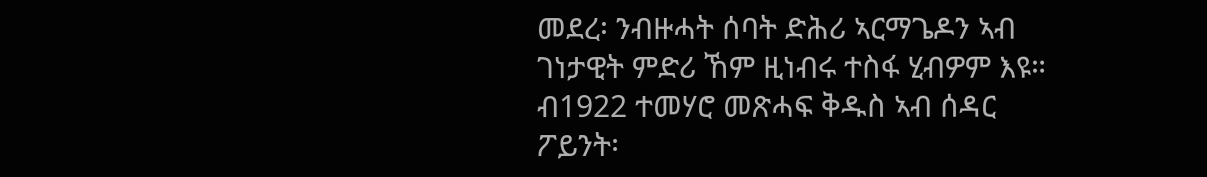መደረ፡ ንብዙሓት ሰባት ድሕሪ ኣርማጌዶን ኣብ ገነታዊት ምድሪ ኸም ዚነብሩ ተስፋ ሂብዎም እዩ። ብ1922 ተመሃሮ መጽሓፍ ቅዱስ ኣብ ሰዳር ፖይንት፡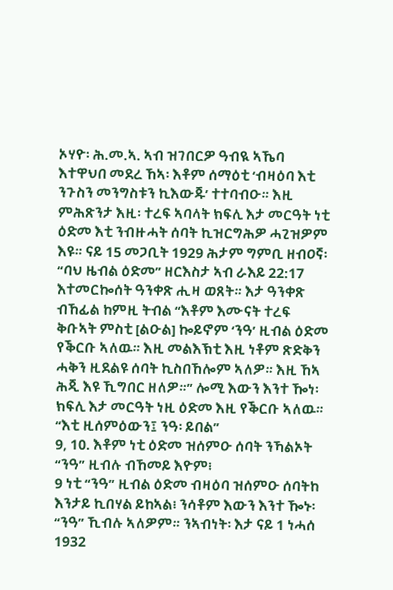ኦሃዮ፡ ሕ.መ.ኣ. ኣብ ዝገበርዎ ዓብዪ ኣኼባ እተዋህበ መደረ ኸኣ፡ እቶም ሰማዕቲ ‘ብዛዕባ እቲ ንጉስን መንግስቱን ኪእውጁ’ ተተባብዑ። እዚ ምሕጽንታ እዚ፡ ተረፍ ኣባላት ክፍሊ እታ መርዓት ነቲ ዕድመ እቲ ንብዙሓት ሰባት ኪዝርግሕዎ ሓጊዝዎም እዩ። ናይ 15 መጋቢት 1929 ሕታም ግምቢ ዘብዐኛ፡ “ባህ ዜብል ዕድመ” ዘርእስታ ኣብ ራእይ 22:17 እተመርኰሰት ዓንቀጽ ሒዛ ወጸት። እታ ዓንቀጽ ብኸፊል ከምዚ ትብል “እቶም እሙናት ተረፍ ቅቡኣት ምስቲ [ልዑል] ኰይኖም ‘ንዓ’ ዚብል ዕድመ የቕርቡ ኣለዉ። እዚ መልእኽቲ እዚ ነቶም ጽድቅን ሓቅን ዚደልዩ ሰባት ኪስበኸሎም ኣለዎ። እዚ ኸኣ ሕጂ እዩ ኺግበር ዘለዎ።” ሎሚ እውን እንተ ዀነ፡ ክፍሊ እታ መርዓት ነዚ ዕድመ እዚ የቕርቡ ኣለዉ።
“እቲ ዚሰምዕውን፤ ንዓ፡ ይበል”
9, 10. እቶም ነቲ ዕድመ ዝሰምዑ ሰባት ንኻልኦት “ንዓ” ዚብሉ ብኸመይ እዮም፧
9 ነቲ “ንዓ” ዚብል ዕድመ ብዛዕባ ዝሰምዑ ሰባትከ እንታይ ኪበሃል ይከኣል፧ ንሳቶም እውን እንተ ዀኑ፡ “ንዓ” ኺብሉ ኣለዎም። ንኣብነት፡ እታ ናይ 1 ነሓሰ 1932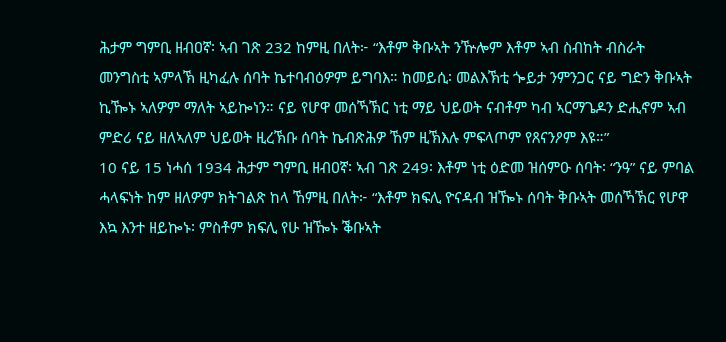ሕታም ግምቢ ዘብዐኛ፡ ኣብ ገጽ 232 ከምዚ በለት፦ “እቶም ቅቡኣት ንዅሎም እቶም ኣብ ስብከት ብስራት መንግስቲ ኣምላኽ ዚካፈሉ ሰባት ኬተባብዕዎም ይግባእ። ከመይሲ፡ መልእኽቲ ጐይታ ንምንጋር ናይ ግድን ቅቡኣት ኪዀኑ ኣለዎም ማለት ኣይኰነን። ናይ የሆዋ መሰኻኽር ነቲ ማይ ህይወት ናብቶም ካብ ኣርማጌዶን ድሒኖም ኣብ ምድሪ ናይ ዘለኣለም ህይወት ዚረኽቡ ሰባት ኬብጽሕዎ ኸም ዚኽእሉ ምፍላጦም የጸናንዖም እዩ።”
10 ናይ 15 ነሓሰ 1934 ሕታም ግምቢ ዘብዐኛ፡ ኣብ ገጽ 249፡ እቶም ነቲ ዕድመ ዝሰምዑ ሰባት፡ “ንዓ” ናይ ምባል ሓላፍነት ከም ዘለዎም ክትገልጽ ከላ ኸምዚ በለት፦ “እቶም ክፍሊ ዮናዳብ ዝዀኑ ሰባት ቅቡኣት መሰኻኽር የሆዋ እኳ እንተ ዘይኰኑ፡ ምስቶም ክፍሊ የሁ ዝዀኑ ቕቡኣት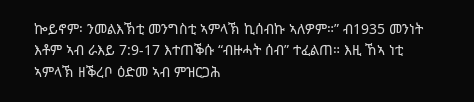ኰይኖም፡ ንመልእኽቲ መንግስቲ ኣምላኽ ኪሰብኩ ኣለዎም።” ብ1935 መንነት እቶም ኣብ ራእይ 7:9-17 እተጠቕሱ “ብዙሓት ሰብ” ተፈልጠ። እዚ ኸኣ ነቲ ኣምላኽ ዘቕረቦ ዕድመ ኣብ ምዝርጋሕ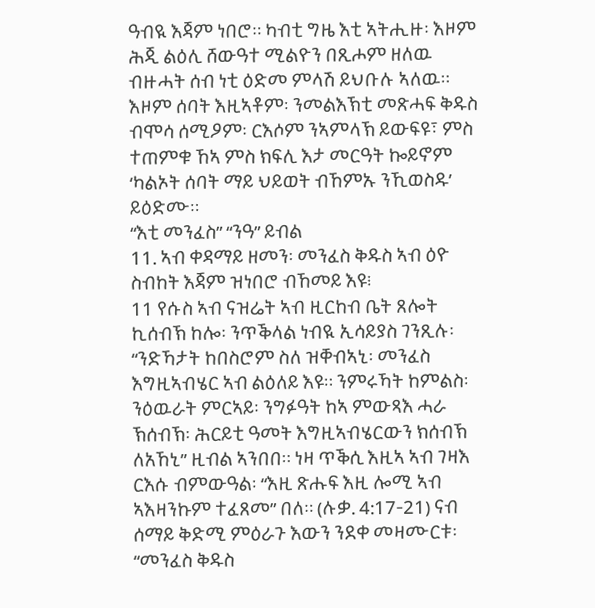ዓብዪ እጃም ነበሮ። ካብቲ ግዜ እቲ ኣትሒዙ፡ እዞም ሕጂ ልዕሊ ሸውዓተ ሚልዮን በጺሖም ዘለዉ ብዙሓት ሰብ ነቲ ዕድመ ምላሽ ይህቡሉ ኣለዉ። እዞም ሰባት እዚኣቶም፡ ንመልእኽቲ መጽሓፍ ቅዱስ ብሞሳ ሰሚዖም፡ ርእሶም ንኣምላኽ ይውፍዩ፣ ምስ ተጠምቁ ኸኣ ምስ ክፍሊ እታ መርዓት ኰይኖም ‘ካልኦት ሰባት ማይ ህይወት ብኸምኡ ንኺወስዱ’ ይዕድሙ።
“እቲ መንፈስ” “ንዓ” ይብል
11. ኣብ ቀዳማይ ዘመን፡ መንፈስ ቅዱስ ኣብ ዕዮ ስብከት እጃም ዝነበሮ ብኸመይ እዩ፧
11 የሱስ ኣብ ናዝሬት ኣብ ዚርከብ ቤት ጸሎት ኪሰብኽ ከሎ፡ ንጥቕላል ነብዪ ኢሳይያስ ገንጺሉ፡ “ንድኻታት ከበስሮም ስለ ዝቐብኣኒ፡ መንፈስ እግዚኣብሄር ኣብ ልዕለይ እዩ። ንምሩኻት ከምልስ፡ ንዕዉራት ምርኣይ፡ ንግፉዓት ከኣ ምውጻእ ሓራ ኽሰብኽ፡ ሕርይቲ ዓመት እግዚኣብሄርውን ክሰብኽ ለአኸኒ” ዚብል ኣንበበ። ነዛ ጥቕሲ እዚኣ ኣብ ገዛእ ርእሱ ብምውዓል፡ “እዚ ጽሑፍ እዚ ሎሚ ኣብ ኣእዛንኩም ተፈጸመ” በለ። (ሉቃ. 4:17-21) ናብ ሰማይ ቅድሚ ምዕራጉ እውን ንደቀ መዛሙርቱ፡ “መንፈስ ቅዱስ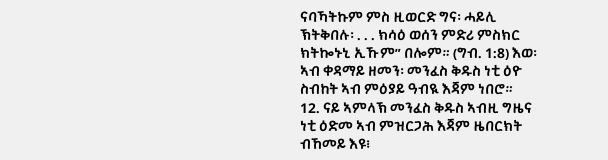ናባኻትኩም ምስ ዚወርድ ግና፡ ሓይሊ ኽትቅበሉ፡ . . . ክሳዕ ወሰን ምድሪ ምስክር ክትኰኑኒ ኢኹም” በሎም። (ግብ. 1:8) እወ፡ ኣብ ቀዳማይ ዘመን፡ መንፈስ ቅዱስ ነቲ ዕዮ ስብከት ኣብ ምዕያይ ዓብዪ እጃም ነበሮ።
12. ናይ ኣምላኽ መንፈስ ቅዱስ ኣብዚ ግዜና ነቲ ዕድመ ኣብ ምዝርጋሕ እጃም ዜበርክት ብኸመይ እዩ፧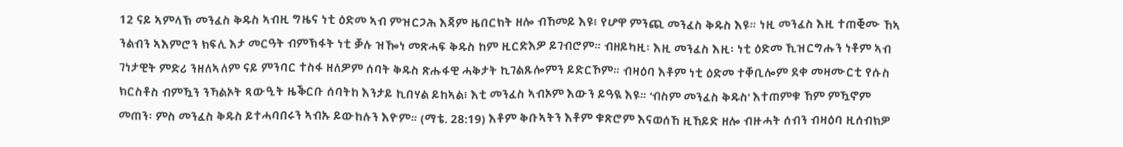12 ናይ ኣምላኽ መንፈስ ቅዱስ ኣብዚ ግዜና ነቲ ዕድመ ኣብ ምዝርጋሕ እጃም ዜበርክት ዘሎ ብኸመይ እዩ፧ የሆዋ ምንጪ መንፈስ ቅዱስ እዩ። ነዚ መንፈስ እዚ ተጠቒሙ ኸኣ ንልብን ኣእምሮን ክፍሊ እታ መርዓት ብምኽፋት ነቲ ቓሉ ዝዀነ መጽሓፍ ቅዱስ ከም ዚርድእዎ ይገብሮም። ብዘይካዚ፡ እዚ መንፈስ እዚ፡ ነቲ ዕድመ ኺዝርግሑን ነቶም ኣብ ገነታዊት ምድሪ ንዘለኣለም ናይ ምንባር ተስፋ ዘለዎም ሰባት ቅዱስ ጽሑፋዊ ሓቅታት ኪገልጹሎምን ይድርኾም። ብዛዕባ እቶም ነቲ ዕድመ ተቐቢሎም ደቀ መዛሙርቲ የሱስ ክርስቶስ ብምዃን ንኻልኦት ጻውዒት ዜቕርቡ ሰባትከ እንታይ ኪበሃል ይከኣል፧ እቲ መንፈስ ኣብኦም እውን ይዓዪ እዩ። ‘ብስም መንፈስ ቅዱስ’ እተጠምቁ ኸም ምዃኖም መጠን፡ ምስ መንፈስ ቅዱስ ይተሓባበሩን ኣብኡ ይውከሉን እዮም። (ማቴ. 28:19) እቶም ቅቡኣትን እቶም ቁጽሮም እናወሰኸ ዚኸይድ ዘሎ ብዙሓት ሰብን ብዛዕባ ዚሰብክዎ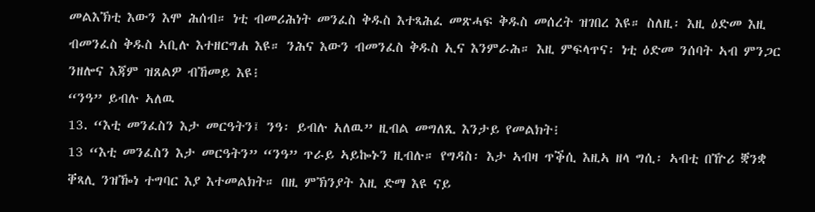መልእኽቲ እውን እሞ ሕሰብ። ነቲ ብመሪሕነት መንፈስ ቅዱስ እተጻሕፈ መጽሓፍ ቅዱስ መሰረት ዝገበረ እዩ። ስለዚ፡ እዚ ዕድመ እዚ ብመንፈስ ቅዱስ ኣቢሉ እተዘርግሐ እዩ። ንሕና እውን ብመንፈስ ቅዱስ ኢና እንምራሕ። እዚ ምፍላጥና፡ ነቲ ዕድመ ንሰባት ኣብ ምንጋር ንዘሎና እጃም ዝጸልዎ ብኸመይ እዩ፧
“ንዓ” ይብሉ ኣለዉ
13. “እቲ መንፈስን እታ መርዓትን፤ ንዓ፡ ይብሉ አለዉ” ዚብል መግለጺ እንታይ የመልክት፧
13 “እቲ መንፈስን እታ መርዓትን” “ንዓ” ጥራይ ኣይኰኑን ዚብሉ። የግዳስ፡ እታ ኣብዛ ጥቕሲ እዚኣ ዘላ ግሲ፡ ኣብቲ በዅሪ ቛንቋ ቐጻሊ ንዝዀነ ተግባር እያ እተመልክት። በዚ ምኽንያት እዚ ድማ እዩ ናይ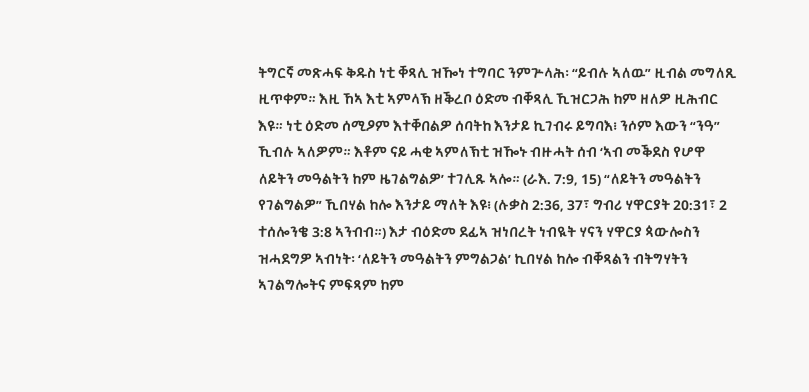ትግርኛ መጽሓፍ ቅዱስ ነቲ ቐጻሊ ዝዀነ ተግባር ንምጕላሕ፡ “ይብሉ ኣለዉ” ዚብል መግለጺ ዚጥቀም። እዚ ኸኣ እቲ ኣምላኽ ዘቕረቦ ዕድመ ብቐጻሊ ኺዝርጋሕ ከም ዘለዎ ዚሕብር እዩ። ነቲ ዕድመ ሰሚዖም እተቐበልዎ ሰባትከ እንታይ ኪገብሩ ይግባእ፧ ንሶም እውን “ንዓ” ኺብሉ ኣለዎም። እቶም ናይ ሓቂ ኣምለኽቲ ዝዀኑ ብዙሓት ሰብ ‘ኣብ መቕደስ የሆዋ ለይትን መዓልትን ከም ዜገልግልዎ’ ተገሊጹ ኣሎ። (ራእ. 7:9, 15) “ለይትን መዓልትን የገልግልዎ” ኺበሃል ከሎ እንታይ ማለት እዩ፧ (ሉቃስ 2:36, 37፣ ግብሪ ሃዋርያት 20:31፣ 2 ተሰሎንቄ 3:8 ኣንብብ።) እታ ብዕድመ ደፊኣ ዝነበረት ነብዪት ሃናን ሃዋርያ ጳውሎስን ዝሓደግዎ ኣብነት፡ ‘ለይትን መዓልትን ምግልጋል’ ኪበሃል ከሎ ብቐጻልን ብትግሃትን ኣገልግሎትና ምፍጻም ከም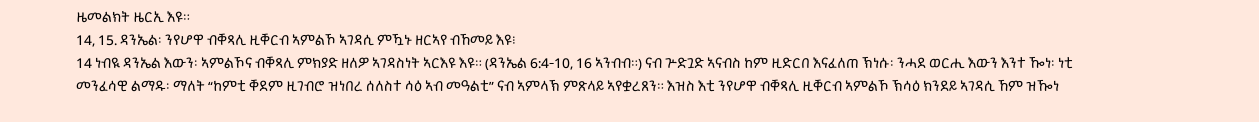ዜመልክት ዜርኢ እዩ።
14, 15. ዳንኤል፡ ንየሆዋ ብቐጻሊ ዚቐርብ ኣምልኾ ኣገዳሲ ምዃኑ ዘርኣየ ብኸመይ እዩ፧
14 ነብዪ ዳንኤል እውን፡ ኣምልኾና ብቐጻሊ ምክያድ ዘለዎ ኣገዳስነት ኣርእዩ እዩ። (ዳንኤል 6:4-10, 16 ኣንብብ።) ናብ ጕድጓድ ኣናብስ ከም ዚድርበ እናፈለጠ ኽነሱ፡ ንሓደ ወርሒ እውን እንተ ዀነ፡ ነቲ መንፈሳዊ ልማዱ፡ ማለት “ከምቲ ቐደም ዚገብሮ ዝነበረ ሰለስተ ሳዕ ኣብ መዓልቲ” ናብ ኣምላኽ ምጽላይ ኣየቋረጸን። እዝስ እቲ ንየሆዋ ብቐጻሊ ዚቐርብ ኣምልኾ ኽሳዕ ክንደይ ኣገዳሲ ኸም ዝዀነ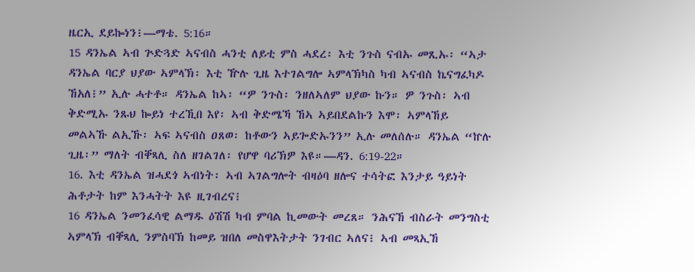ዜርኢ ደይኰነን፧—ማቴ. 5:16።
15 ዳንኤል ኣብ ጕድጓድ ኣናብስ ሓንቲ ለይቲ ምስ ሓደረ፡ እቲ ንጉስ ናብኡ መጺኡ፡ “ኣታ ዳንኤል ባርያ ህያው ኣምላኽ፡ እቲ ዅሉ ጊዜ እተገልግሎ ኣምላኽካስ ካብ ኣናብስ ኬናግፈካዶ ኸአለ፧” ኢሉ ሓተቶ። ዳንኤል ከኣ፡ “ዎ ንጉስ፡ ንዘለኣለም ህያው ኩን። ዎ ንጉስ፡ ኣብ ቅድሚኡ ንጹህ ኰይነ ተረኺበ እየ፡ ኣብ ቅድሜኻ ኸኣ ኣይበደልኩን እሞ፡ ኣምላኸይ መልኣኹ ልኢኹ፡ ኣፍ ኣናብስ ዐጸወ፡ ከቶውን ኣይጐድኡንን” ኢሉ መለሰሉ። ዳንኤል “ኵሉ ጊዜ፡” ማለት ብቐጻሊ ስለ ዘገልገለ፡ የሆዋ ባሪኽዎ እዩ።—ዳን. 6:19-22።
16. እቲ ዳንኤል ዝሓደጎ ኣብነት፡ ኣብ ኣገልግሎት ብዛዕባ ዘሎና ተሳትፎ እንታይ ዓይነት ሕቶታት ከም እንሓትት እዩ ዚገብረና፧
16 ዳንኤል ንመንፈሳዊ ልማዱ ዕሽሽ ካብ ምባል ኪመውት መረጸ። ንሕናኸ ብስራት መንግስቲ ኣምላኽ ብቐጻሊ ንምስባኽ ከመይ ዝበለ መስዋእትታት ንገብር ኣለና፧ ኣብ መጻኢኸ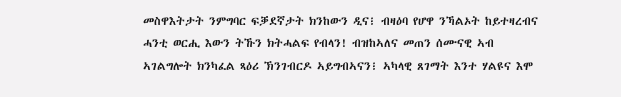መስዋእትታት ንምግባር ፍቓደኛታት ክንከውን ዲና፧ ብዛዕባ የሆዋ ንኻልኦት ከይተዛረብና ሓንቲ ወርሒ እውን ትኹን ክትሓልፍ የብላን! ብዝከኣለና መጠን ሰሙናዊ ኣብ ኣገልግሎት ክንካፈል ጻዕሪ ኽንገብርዶ ኣይግብኣናን፧ ኣካላዊ ጸገማት እንተ ሃልዩና እሞ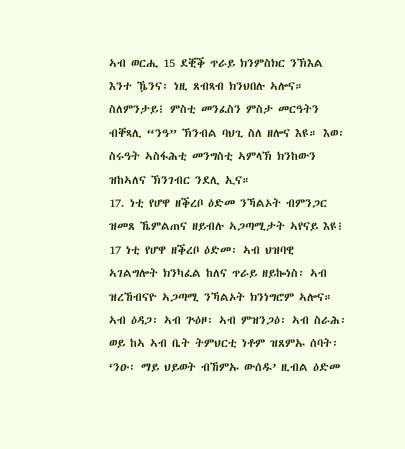ኣብ ወርሒ 15 ደቒቕ ጥራይ ክንምስክር ንኽእል እንተ ዄንና፡ ነዚ ጸብጻብ ክንህበሉ ኣሎና። ስለምንታይ፧ ምስቲ መንፈስን ምስታ መርዓትን ብቐጻሊ “ንዓ” ኽንብል ባህጊ ስለ ዘሎና እዩ። እወ፡ ስሩዓት ኣስፋሕቲ መንግስቲ ኣምላኽ ክንከውን ዝከኣለና ኽንገብር ንደሊ ኢና።
17. ነቲ የሆዋ ዘቕረቦ ዕድመ ንኻልኦት ብምንጋር ዝመጸ ኼምልጠና ዘይብሉ ኣጋጣሚታት ኣየናይ እዩ፧
17 ነቲ የሆዋ ዘቕረቦ ዕድመ፡ ኣብ ህዝባዊ ኣገልግሎት ክንካፈል ከለና ጥራይ ዘይኰነስ፡ ኣብ ዝረኸብናዮ ኣጋጣሚ ንኻልኦት ክንነግሮም ኣሎና። ኣብ ዕዳጋ፡ ኣብ ጕዕዞ፡ ኣብ ምዝንጋዕ፡ ኣብ ስራሕ፡ ወይ ከኣ ኣብ ቤት ትምህርቲ ነቶም ዝጸምኡ ሰባት፡ ‘ንዑ፡ ማይ ህይወት ብኸምኡ ውሰዱ’ ዚብል ዕድመ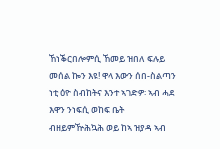ኸነቕርበሎምሲ ኸመይ ዝበለ ፍሉይ መሰል ኰን እዩ! ዋላ እውን ሰበ-ስልጣን ነቲ ዕዮ ስብከትና እንተ ኣገድዎ፡ ኣብ ሓደ እዋን ንነፍሲ ወከፍ ቤት ብዘይምዅሕኳሕ ወይ ከኣ ዝያዳ ኣብ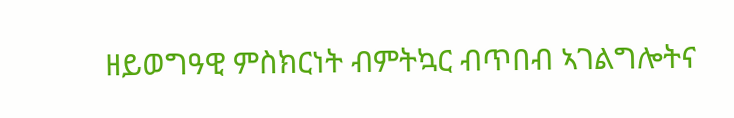ዘይወግዓዊ ምስክርነት ብምትኳር ብጥበብ ኣገልግሎትና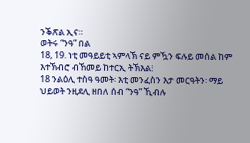ንቕጽል ኢና።
ወትሩ “ንዓ” በል
18, 19. ነቲ መዓይይቲ ኣምላኽ ናይ ምዃን ፍሉይ መሰል ከም እተኽብሮ ብኸመይ ከተርኢ ትኽእል፧
18 ንልዕሊ ተስዓ ዓመት፡ እቲ መንፈስን እታ መርዓትን፡ ማይ ህይወት ንዚደሊ ዘበለ ሰብ “ንዓ” ኺብሉ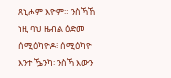ጸኒሖም እዮም። ንስኻኸ ነዚ ባህ ዜብል ዕድመ ሰሚዕካዮዶ፧ ሰሚዕካዮ እንተ ዄንካ፡ ንስኻ እውን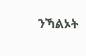ንኻልኦት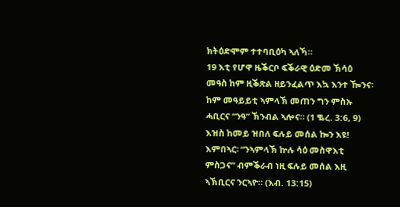ክትዕድሞም ተተባቢዕካ ኣለኻ።
19 እቲ የሆዋ ዜቕርቦ ፍቕራዊ ዕድመ ኽሳዕ መዓስ ከም ዚቕጽል ዘይንፈልጥ እኳ እንተ ዀንና፡ ከም መዓይይቲ ኣምላኽ መጠን ግን ምስኡ ሓቢርና “ንዓ” ኽንብል ኣሎና። (1 ቈረ. 3:6, 9) እዝስ ከመይ ዝበለ ፍሉይ መሰል ኰን እዩ! እምበኣር፡ “ንኣምላኽ ኵሉ ሳዕ መስዋእቲ ምስጋና” ብምቕራብ ነዚ ፍሉይ መሰል እዚ ኣኽቢርና ንርኣዮ። (እብ. 13:15)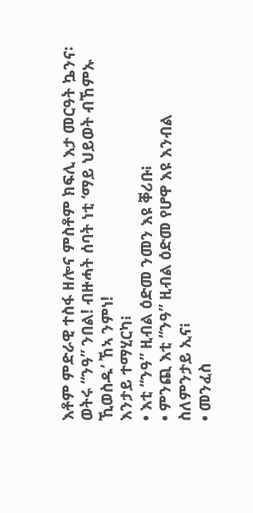እቶም ምድራዊ ተስፋ ዘሎና ምስቶም ክፍሊ እታ መርዓት ኴንና፡ ወትሩ “ንዓ” ንበል! ብዙሓት ሰባት ነቲ ‘ማይ ህይወት ብኸምኡ ኺወስዱ’ ኸኣ ንምነ!
እንታይ ተማሂርካ፧
• እቲ “ንዓ” ዚብል ዕድመ ንመን እዩ ቐሪቡ፧
• ምንጪ እቲ “ንዓ” ዚብል ዕድመ የሆዋ እዩ እንብል ስለምንታይ ኢና፧
• መንፈስ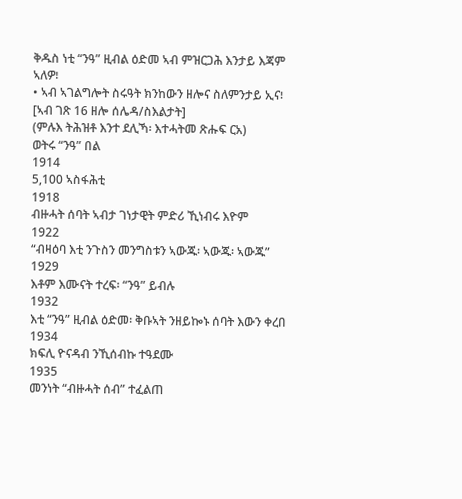ቅዱስ ነቲ “ንዓ” ዚብል ዕድመ ኣብ ምዝርጋሕ እንታይ እጃም ኣለዎ፧
• ኣብ ኣገልግሎት ስሩዓት ክንከውን ዘሎና ስለምንታይ ኢና፧
[ኣብ ገጽ 16 ዘሎ ሰሌዳ/ስእልታት]
(ምሉእ ትሕዝቶ እንተ ደሊኻ፡ እተሓትመ ጽሑፍ ርአ)
ወትሩ “ንዓ” በል
1914
5,100 ኣስፋሕቲ
1918
ብዙሓት ሰባት ኣብታ ገነታዊት ምድሪ ኺነብሩ እዮም
1922
“ብዛዕባ እቲ ንጉስን መንግስቱን ኣውጁ፡ ኣውጁ፡ ኣውጁ”
1929
እቶም እሙናት ተረፍ፡ “ንዓ” ይብሉ
1932
እቲ “ንዓ” ዚብል ዕድመ፡ ቅቡኣት ንዘይኰኑ ሰባት እውን ቀረበ
1934
ክፍሊ ዮናዳብ ንኺሰብኩ ተዓደሙ
1935
መንነት “ብዙሓት ሰብ” ተፈልጠ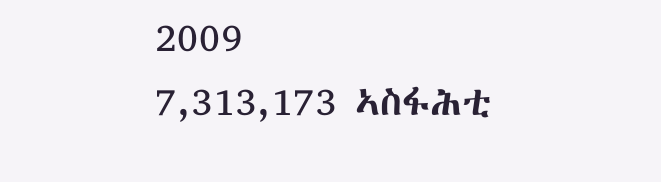2009
7,313,173 ኣስፋሕቲ